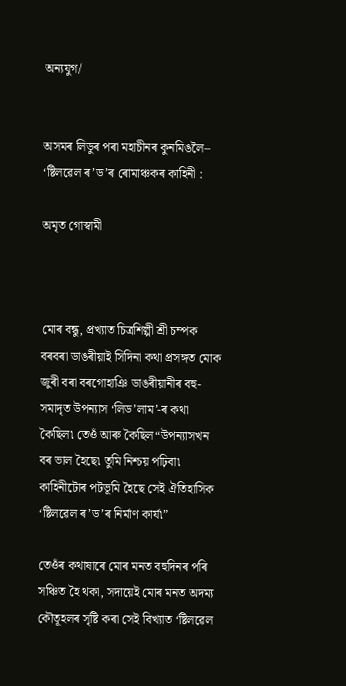অন্যযুগ/


অসমৰ লিডুৰ পৰা মহাচীনৰ কুনমিঙলৈ– ‘ষ্টিলৱেল ৰ’ড’ৰ ৰোমাঞ্চকৰ কাহিনী :

অমৃত গোস্বামী



মোৰ বন্ধু, প্ৰখ্যাত চিত্ৰশিল্পী শ্ৰী চম্পক বৰবৰা ডাঙৰীয়াই সিদিনা কথা প্ৰসঙ্গত মোক জুৰী বৰা বৰগোহাঞি ডাঙৰীয়ানীৰ বহু-সমাদৃত উপন্যাস ‘লিড’লাম’-ৰ কথা কৈছিল৷ তেওঁ আৰু কৈছিল“উপন্যাসখন বৰ ভাল হৈছে৷ তুমি নিশ্চয় পঢ়িবা৷ কাহিনীটোৰ পটভূমি হৈছে সেই ঐতিহাসিক ‘ষ্টিলৱেল ৰ’ড’ৰ নিৰ্মাণ কাৰ্য৷”

তেওঁৰ কথাষাৰে মোৰ মনত বহুদিনৰ পৰি সঞ্চিত হৈ থকা, সদায়েই মোৰ মনত অদম্য কৌতূহলৰ সৃষ্টি কৰা সেই বিখ্যাত ‘ষ্টিলৱেল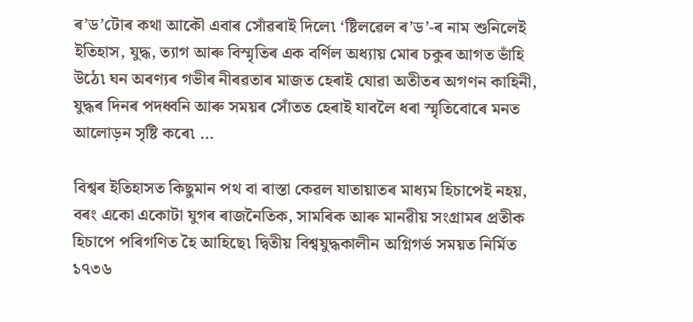ৰ’ড’টোৰ কথা আকৌ এবাৰ সোঁৱৰাই দিলে৷ ‘ষ্টিলৱেল ৰ’ড’-ৰ নাম শুনিলেই ইতিহাস, যুদ্ধ, ত্যাগ আৰু বিস্মৃতিৰ এক বৰ্ণিল অধ্যায় মোৰ চকুৰ আগত ভাঁহি উঠে৷ ঘন অৰণ্যৰ গভীৰ নীৰৱতাৰ মাজত হেৰাই যোৱা অতীতৰ অগণন কাহিনী, যুদ্ধৰ দিনৰ পদধ্বনি আৰু সময়ৰ সোঁতত হেৰাই যাবলৈ ধৰা স্মৃতিবোৰে মনত আলোড়ন সৃষ্টি কৰে৷ …

বিশ্বৰ ইতিহাসত কিছুমান পথ বা ৰাস্তা কেৱল যাতায়াতৰ মাধ্যম হিচাপেই নহয়, বৰং একো একোটা যুগৰ ৰাজনৈতিক, সামৰিক আৰু মানৱীয় সংগ্ৰামৰ প্ৰতীক হিচাপে পৰিগণিত হৈ আহিছে৷ দ্বিতীয় বিশ্বযুদ্ধকালীন অগ্নিগৰ্ভ সময়ত নিৰ্মিত ১৭৩৬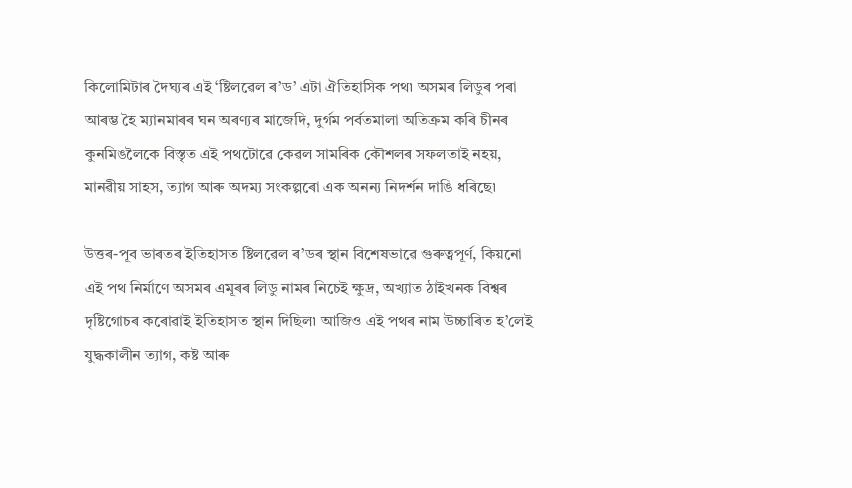কিলোমিটাৰ দৈঘ্যৰ এই ‘ষ্টিলৱেল ৰ’ড’ এটা ঐতিহাসিক পথ৷ অসমৰ লিডুৰ পৰা আৰম্ভ হৈ ম্যানমাৰৰ ঘন অৰণ্যৰ মাজেদি, দুৰ্গম পৰ্বতমালা অতিক্ৰম কৰি চীনৰ কুনমিঙলৈকে বিস্তৃত এই পথটোৱে কেৱল সামৰিক কৌশলৰ সফলতাই নহয়, মানৱীয় সাহস, ত্যাগ আৰু অদম্য সংকল্পৰো এক অনন্য নিদৰ্শন দাঙি ধৰিছে৷

উত্তৰ-পূব ভাৰতৰ ইতিহাসত ষ্টিলৱেল ৰ’ডৰ স্থান বিশেষভাৱে গুৰুত্বপূৰ্ণ, কিয়নো এই পথ নিৰ্মাণে অসমৰ এমূৰৰ লিডু নামৰ নিচেই ক্ষুদ্ৰ, অখ্যাত ঠাইখনক বিশ্বৰ দৃষ্টিগোচৰ কৰোৱাই ইতিহাসত স্থান দিছিল৷ আজিও এই পথৰ নাম উচ্চাৰিত হ’লেই যুদ্ধকালীন ত্যাগ, কষ্ট আৰু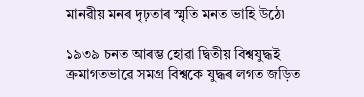মানৱীয় মনৰ দৃঢ়তাৰ স্মৃতি মনত ভাহি উঠে৷

১৯৩৯ চনত আৰম্ভ হোৱা দ্বিতীয় বিশ্বযুদ্ধই ক্ৰমাগতভাৱে সমগ্ৰ বিশ্বকে যুদ্ধৰ লগত জড়িত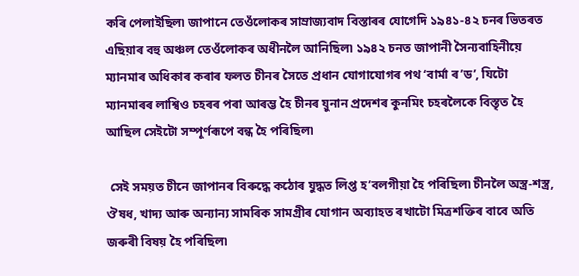কৰি পেলাইছিল৷ জাপানে তেওঁলোকৰ সাম্ৰাজ্যবাদ বিস্তাৰৰ যোগেদি ১৯৪১-৪২ চনৰ ভিতৰত এছিয়াৰ বহু অঞ্চল তেওঁলোকৰ অধীনলৈ আনিছিল৷ ১৯৪২ চনত জাপানী সৈন্যবাহিনীয়ে ম্যানমাৰ অধিকাৰ কৰাৰ ফলত চীনৰ সৈতে প্ৰধান যোগাযোগৰ পথ ‘বাৰ্মা ৰ’ড’, যিটো ম্যানমাৰৰ লাশ্বিও চহৰৰ পৰা আৰম্ভ হৈ চীনৰ য়ুনান প্ৰদেশৰ কুনমিং চহৰলৈকে বিস্তৃত হৈ আছিল সেইটো সম্পূৰ্ণৰূপে বন্ধ হৈ পৰিছিল৷

 সেই সময়ত চীনে জাপানৰ বিৰুদ্ধে কঠোৰ যুদ্ধত লিপ্ত হ’বলগীয়া হৈ পৰিছিল৷ চীনলৈ অস্ত্ৰ-শস্ত্ৰ, ঔষধ, খাদ্য আৰু অন্যান্য সামৰিক সামগ্ৰীৰ যোগান অব্যাহত ৰখাটো মিত্ৰশক্তিৰ বাবে অতি জৰুৰী বিষয় হৈ পৰিছিল৷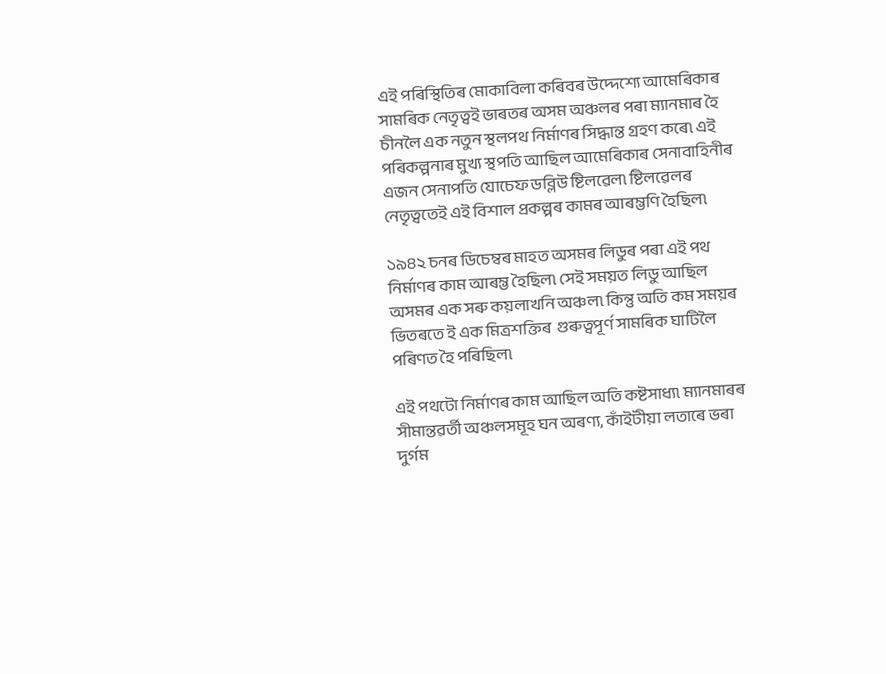এই পৰিস্থিতিৰ মোকাবিলা কৰিবৰ উদ্দেশ্যে আমেৰিকাৰ সামৰিক নেতৃত্বই ভাৰতৰ অসম অঞ্চলৰ পৰা ম্যানমাৰ হৈ চীনলৈ এক নতুন স্থলপথ নিৰ্মাণৰ সিদ্ধান্ত গ্ৰহণ কৰে৷ এই পৰিকল্পনাৰ মুখ্য স্থপতি আছিল আমেৰিকাৰ সেনাবাহিনীৰ এজন সেনাপতি যোচেফ ডব্লিউ ষ্টিলৱেল৷ ষ্টিলৱেলৰ নেতৃত্বতেই এই বিশাল প্ৰকল্পৰ কামৰ আৰম্ভণি হৈছিল৷

১৯৪২ চনৰ ডিচেম্বৰ মাহত অসমৰ লিডুৰ পৰা এই পথ নিৰ্মাণৰ কাম আৰম্ভ হৈছিল৷ সেই সময়ত লিডু আছিল অসমৰ এক সৰু কয়লাখনি অঞ্চল৷ কিন্তু অতি কম সময়ৰ ভিতৰতে ই এক মিত্ৰশক্তিৰ  গুৰুত্বপূৰ্ণ সামৰিক ঘাটিলৈ পৰিণত হৈ পৰিছিল৷

এই পথটো নিৰ্মাণৰ কাম আছিল অতি কষ্টসাধ্য৷ ম্যানমাৰৰ সীমান্তৱৰ্তী অঞ্চলসমূহ ঘন অৰণ্য, কাঁইটীয়া লতাৰে ভৰা দুৰ্গম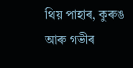থিয় পাহাৰ, কুৰুঙ আৰু গভীৰ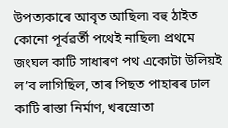উপত্যকাৰে আবৃত আছিল৷ বহু ঠাইত কোনো পূৰ্বৱৰ্তী পথেই নাছিল৷ প্ৰথমে জংঘল কাটি সাধাৰণ পথ একোটা উলিয়ই ল’ব লাগিছিল, তাৰ পিছত পাহাৰৰ ঢাল কাটি ৰাস্তা নিৰ্মাণ, খৰস্ৰোতা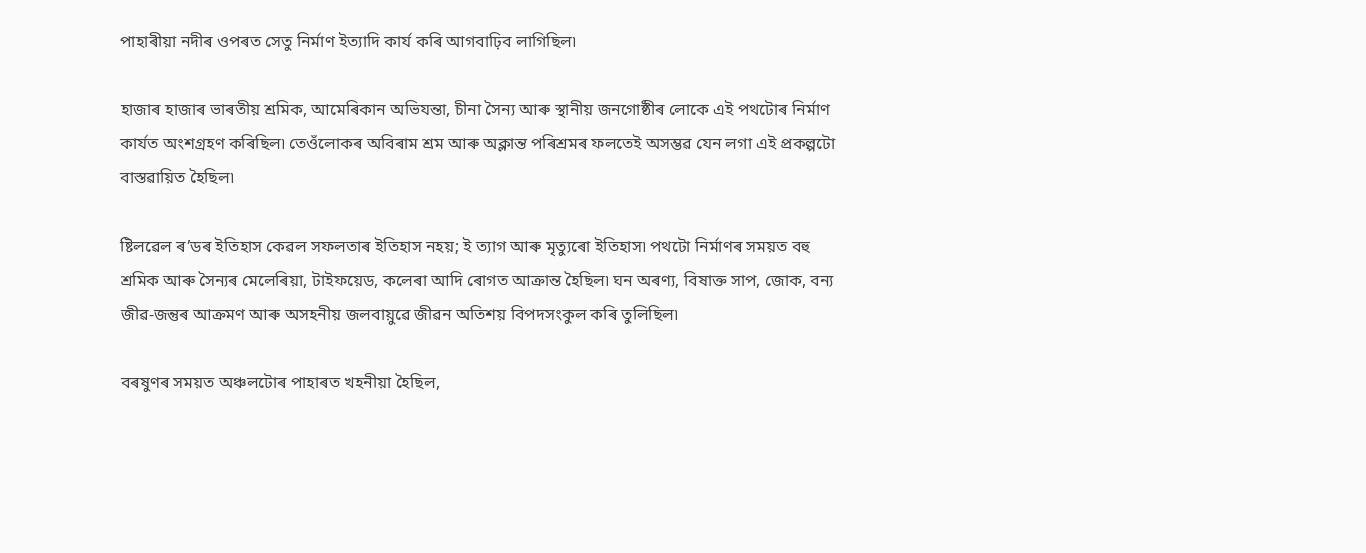পাহাৰীয়া নদীৰ ওপৰত সেতু নিৰ্মাণ ইত্যাদি কাৰ্য কৰি আগবাঢ়িব লাগিছিল৷

হাজাৰ হাজাৰ ভাৰতীয় শ্ৰমিক, আমেৰিকান অভিযন্তা, চীনা সৈন্য আৰু স্থানীয় জনগোষ্ঠীৰ লোকে এই পথটোৰ নিৰ্মাণ কাৰ্যত অংশগ্ৰহণ কৰিছিল৷ তেওঁলোকৰ অবিৰাম শ্ৰম আৰু অক্লান্ত পৰিশ্ৰমৰ ফলতেই অসম্ভৱ যেন লগা এই প্ৰকল্পটো বাস্তৱায়িত হৈছিল৷

ষ্টিলৱেল ৰ’ডৰ ইতিহাস কেৱল সফলতাৰ ইতিহাস নহয়; ই ত্যাগ আৰু মৃত্যুৰো ইতিহাস৷ পথটো নিৰ্মাণৰ সময়ত বহু শ্ৰমিক আৰু সৈন্যৰ মেলেৰিয়া, টাইফয়েড, কলেৰা আদি ৰোগত আক্ৰান্ত হৈছিল৷ ঘন অৰণ্য, বিষাক্ত সাপ, জোক, বন্য জীৱ-জন্তুৰ আক্ৰমণ আৰু অসহনীয় জলবায়ুৱে জীৱন অতিশয় বিপদসংকুল কৰি তুলিছিল৷

বৰষুণৰ সময়ত অঞ্চলটোৰ পাহাৰত খহনীয়া হৈছিল,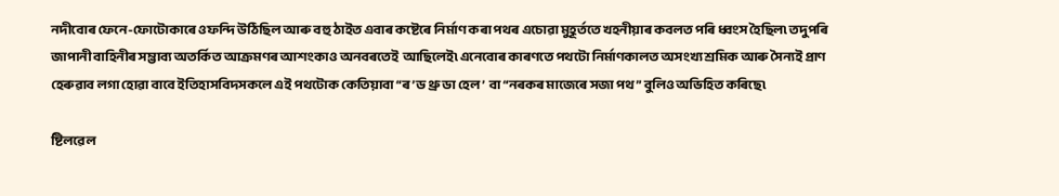নদীবোৰ ফেনে-ফোটোকাৰে ওফন্দি উঠিছিল আৰু বহু ঠাইত এবাৰ কষ্টেৰে নিৰ্মাণ কৰা পথৰ এচোৱা মুহূৰ্ততে খহনীয়াৰ কবলত পৰি ধ্বংস হৈছিল৷ তদুপৰি জাপানী বাহিনীৰ সম্ভাব্য অতৰ্কিত আক্ৰমণৰ আশংকাও অনবৰতেই  আছিলেই৷ এনেবোৰ কাৰণতে পথটো নিৰ্মাণকালত অসংখ্য শ্ৰমিক আৰু সৈন্যই প্ৰাণ হেৰুৱাব লগা হোৱা বাবে ইতিহাসবিদসকলে এই পথটোক কেতিয়াবা “ৰ’ড থ্ৰু ডা হেল’  বা “নৰকৰ মাজেৰে সজা পথ” বুলিও অভিহিত কৰিছে৷

ষ্টিলৱেল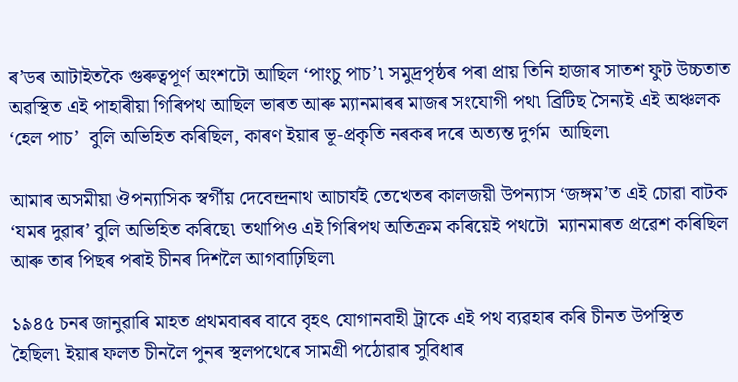ৰ’ডৰ আটাইতকৈ গুৰুত্বপূৰ্ণ অংশটো আছিল ‘পাংচু পাচ’৷ সমুদ্ৰপৃষ্ঠৰ পৰা প্ৰায় তিনি হাজাৰ সাতশ ফুট উচ্চতাত অৱস্থিত এই পাহাৰীয়া গিৰিপথ আছিল ভাৰত আৰু ম্যানমাৰৰ মাজৰ সংযোগী পথ৷ ব্ৰিটিছ সৈন্যই এই অঞ্চলক ‘হেল পাচ’  বুলি অভিহিত কৰিছিল, কাৰণ ইয়াৰ ভূ-প্ৰকৃতি নৰকৰ দৰে অত্যন্ত দুৰ্গম  আছিল৷

আমাৰ অসমীয়া ঔপন্যাসিক স্বৰ্গীয় দেবেন্দ্ৰনাথ আচাৰ্যই তেখেতৰ কালজয়ী উপন্যাস ‘জঙ্গম’ত এই চোৱা বাটক ‘যমৰ দুৱাৰ’ বুলি অভিহিত কৰিছে৷ তথাপিও এই গিৰিপথ অতিক্ৰম কৰিয়েই পথটো  ম্যানমাৰত প্ৰৱেশ কৰিছিল আৰু তাৰ পিছৰ পৰাই চীনৰ দিশলৈ আগবাঢ়িছিল৷

১৯৪৫ চনৰ জানুৱাৰি মাহত প্ৰথমবাৰৰ বাবে বৃহৎ যোগানবাহী ট্ৰাকে এই পথ ব্যৱহাৰ কৰি চীনত উপস্থিত হৈছিল৷ ইয়াৰ ফলত চীনলৈ পুনৰ স্থলপথেৰে সামগ্ৰী পঠোৱাৰ সুবিধাৰ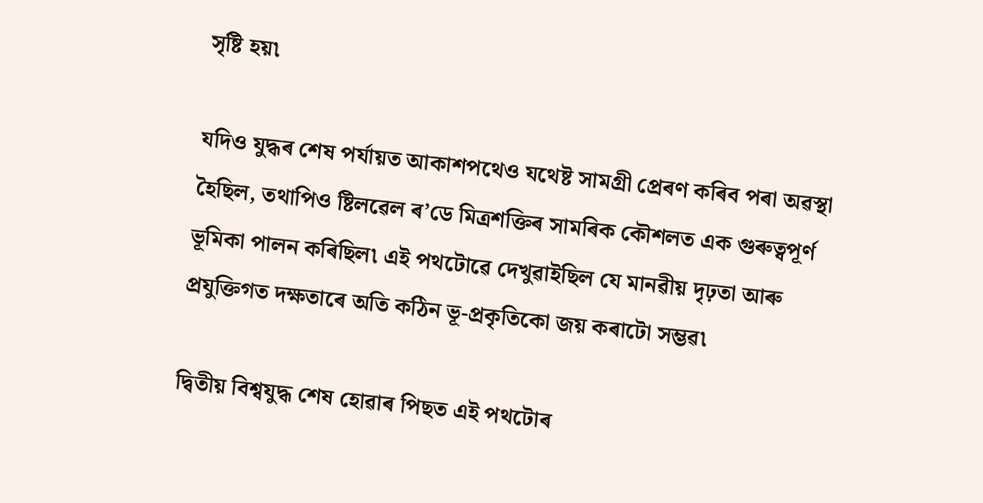সৃষ্টি হয়৷

যদিও যুদ্ধৰ শেষ পৰ্যায়ত আকাশপথেও যথেষ্ট সামগ্ৰী প্ৰেৰণ কৰিব পৰা অৱস্থা হৈছিল, তথাপিও ষ্টিলৱেল ৰ’ডে মিত্ৰশক্তিৰ সামৰিক কৌশলত এক গুৰুত্বপূৰ্ণ ভূমিকা পালন কৰিছিল৷ এই পথটোৱে দেখুৱাইছিল যে মানৱীয় দৃঢ়তা আৰু প্ৰযুক্তিগত দক্ষতাৰে অতি কঠিন ভূ-প্ৰকৃতিকো জয় কৰাটো সম্ভৱ৷

দ্বিতীয় বিশ্বযুদ্ধ শেষ হোৱাৰ পিছত এই পথটোৰ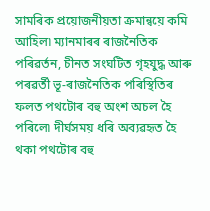সামৰিক প্ৰয়োজনীয়তা ক্ৰমান্বয়ে কমি আহিল৷ ম্যানমাৰৰ ৰাজনৈতিক পৰিৱৰ্তন, চীনত সংঘটিত গৃহযুদ্ধ আৰু পৰৱৰ্তী ভূ-ৰাজনৈতিক পৰিস্থিতিৰ ফলত পথটোৰ বহু অংশ অচল হৈ পৰিলে৷ দীৰ্ঘসময় ধৰি অব্যৱহৃত হৈ থকা পথটোৰ বহু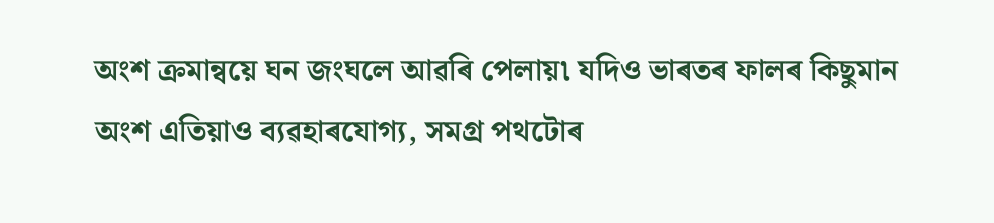অংশ ক্ৰমান্বয়ে ঘন জংঘলে আৱৰি পেলায়৷ যদিও ভাৰতৰ ফালৰ কিছুমান অংশ এতিয়াও ব্যৱহাৰযোগ্য, সমগ্ৰ পথটোৰ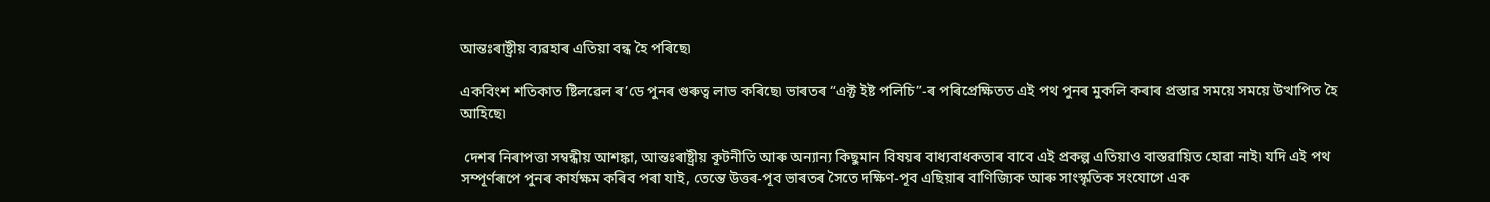আন্তঃৰাষ্ট্ৰীয় ব্যৱহাৰ এতিয়া বন্ধ হৈ পৰিছে৷

একবিংশ শতিকাত ষ্টিলৱেল ৰ’ডে পুনৰ গুৰুত্ব লাভ কৰিছে৷ ভাৰতৰ “এক্ট ইষ্ট পলিচি”-ৰ পৰিপ্ৰেক্ষিতত এই পথ পুনৰ মুকলি কৰাৰ প্ৰস্তাৱ সময়ে সময়ে উত্থাপিত হৈ আহিছে৷

 দেশৰ নিৰাপত্তা সম্বন্ধীয় আশঙ্কা, আন্তঃৰাষ্ট্ৰীয় কূটনীতি আৰু অন্যান্য কিছুমান বিষয়ৰ বাধ্যবাধকতাৰ বাবে এই প্ৰকল্প এতিয়াও বাস্তৱায়িত হোৱা নাই৷ যদি এই পথ সম্পূৰ্ণৰূপে পুনৰ কাৰ্যক্ষম কৰিব পৰা যাই, তেন্তে উত্তৰ-পূব ভাৰতৰ সৈতে দক্ষিণ-পূব এছিয়াৰ বাণিজ্যিক আৰু সাংস্কৃতিক সংযোগে এক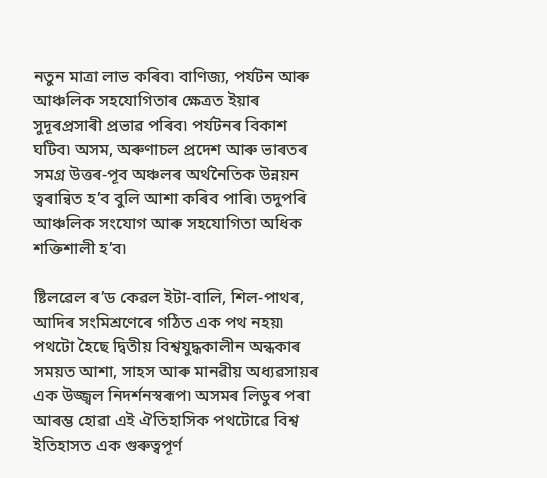নতুন মাত্ৰা লাভ কৰিব৷ বাণিজ্য, পৰ্যটন আৰু আঞ্চলিক সহযোগিতাৰ ক্ষেত্ৰত ইয়াৰ সুদূৰপ্ৰসাৰী প্ৰভাৱ পৰিব৷ পৰ্যটনৰ বিকাশ ঘটিব৷ অসম, অৰুণাচল প্ৰদেশ আৰু ভাৰতৰ সমগ্ৰ উত্তৰ-পূব অঞ্চলৰ অৰ্থনৈতিক উন্নয়ন ত্বৰান্বিত হ’ব বুলি আশা কৰিব পাৰি৷ তদুপৰি আঞ্চলিক সংযোগ আৰু সহযোগিতা অধিক শক্তিশালী হ’ব৷

ষ্টিলৱেল ৰ’ড কেৱল ইটা-বালি, শিল-পাথৰ, আদিৰ সংমিশ্ৰণেৰে গঠিত এক পথ নহয়৷ পথটো হৈছে দ্বিতীয় বিশ্বযুদ্ধকালীন অন্ধকাৰ সময়ত আশা, সাহস আৰু মানৱীয় অধ্যৱসায়ৰ এক উজ্জ্বল নিদৰ্শনস্বৰূপ৷ অসমৰ লিডুৰ পৰা আৰম্ভ হোৱা এই ঐতিহাসিক পথটোৱে বিশ্ব ইতিহাসত এক গুৰুত্বপূৰ্ণ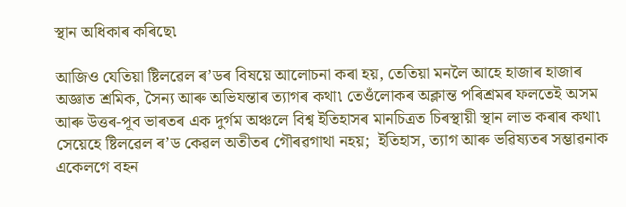স্থান অধিকাৰ কৰিছে৷

আজিও যেতিয়া ষ্টিলৱেল ৰ’ডৰ বিষয়ে আলোচনা কৰা হয়, তেতিয়া মনলৈ আহে হাজাৰ হাজাৰ অজ্ঞাত শ্ৰমিক, সৈন্য আৰু অভিযন্তাৰ ত্যাগৰ কথা৷ তেওঁলোকৰ অক্লান্ত পৰিশ্ৰমৰ ফলতেই অসম আৰু উত্তৰ-পূব ভাৰতৰ এক দুৰ্গম অঞ্চলে বিশ্ব ইতিহাসৰ মানচিত্ৰত চিৰস্থায়ী স্থান লাভ কৰাৰ কথা৷ সেয়েহে ষ্টিলৱেল ৰ’ড কেৱল অতীতৰ গৌৰৱগাথা নহয়;  ইতিহাস, ত্যাগ আৰু ভৱিষ্যতৰ সম্ভাৱনাক একেলগে বহন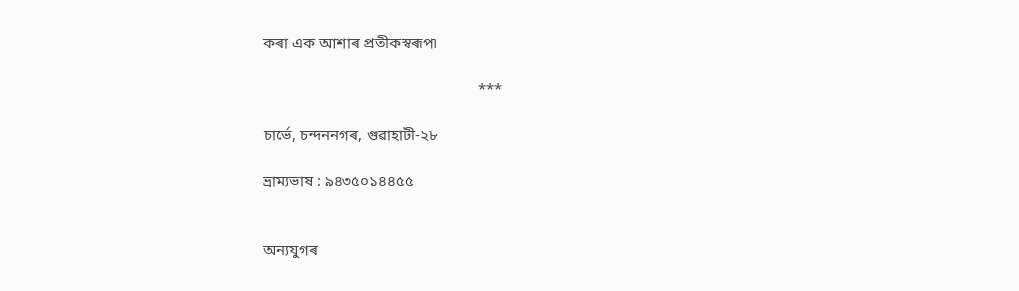কৰা এক আশাৰ প্ৰতীকস্বৰূপ৷

                                                       ***

চাৰ্ভে, চন্দননগৰ, গুৱাহাটী-২৮

ভ্ৰাম্যভাষ : ৯৪৩৫০১৪৪৫৫


অন্যযুগৰ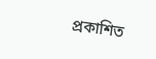প্ৰকাশিত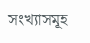সংখ্যাসমূহ